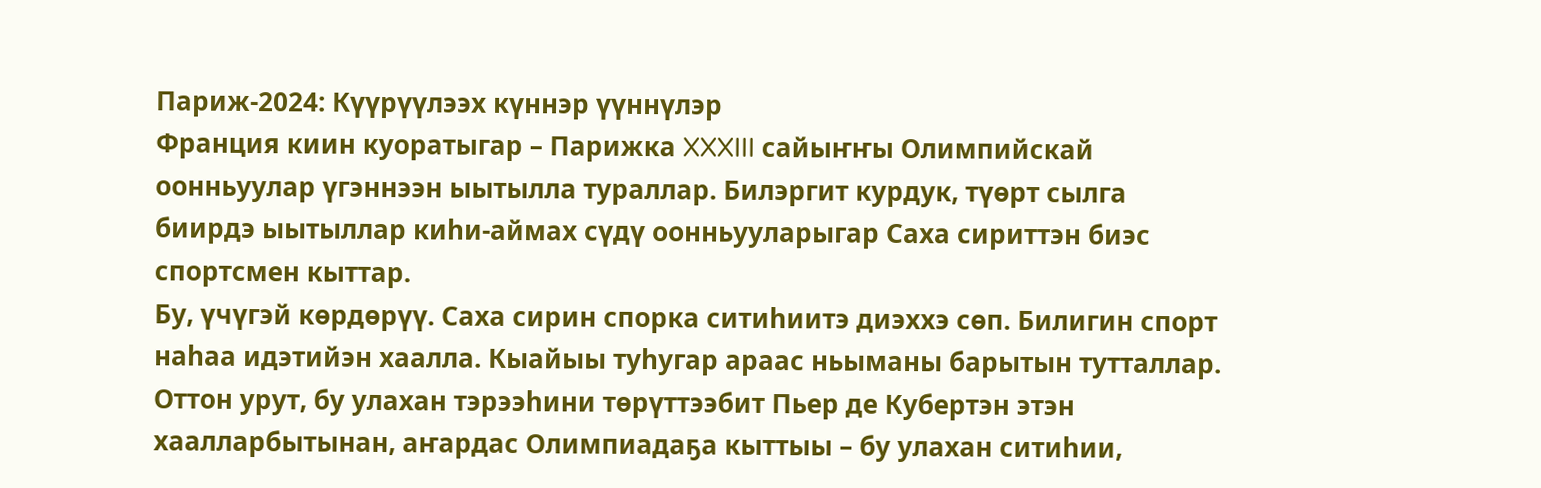Париж-2024: Күүрүүлээх күннэр үүннүлэр
Франция киин куоратыгар – Парижка XXXIII сайыҥҥы Олимпийскай оонньуулар үгэннээн ыытылла тураллар. Билэргит курдук, түөрт сылга биирдэ ыытыллар киһи-аймах сүдү оонньууларыгар Саха сириттэн биэс спортсмен кыттар.
Бу, үчүгэй көрдөрүү. Саха сирин спорка ситиһиитэ диэххэ сөп. Билигин спорт наһаа идэтийэн хаалла. Кыайыы туһугар араас ньыманы барытын тутталлар. Оттон урут, бу улахан тэрээһини төрүттээбит Пьер де Кубертэн этэн хаалларбытынан, аҥардас Олимпиадаҕа кыттыы – бу улахан ситиһии,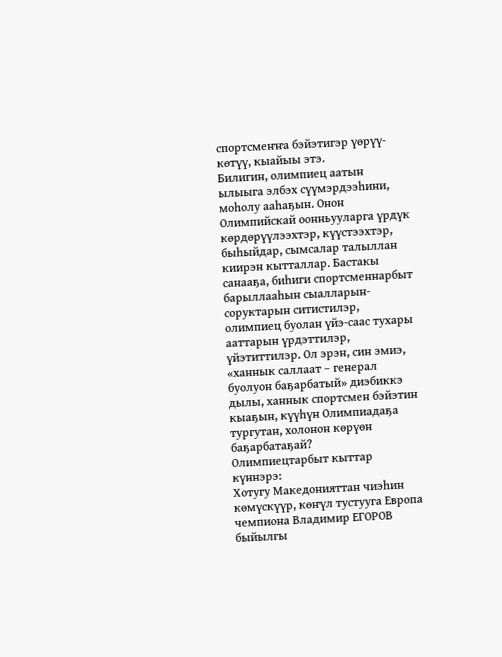спортсмеҥҥа бэйэтигэр үөрүү-көтүү, кыайыы этэ.
Билигин, олимпиец аатын ылыыга элбэх сүүмэрдээһини, моһолу ааһаҕын. Онон Олимпийскай оонньууларга үрдүк көрдөрүүлээхтэр, күүстээхтэр, быһыйдар, сымсалар талыллан киирэн кытталлар. Бастакы санааҕа, биһиги спортсменнарбыт барыллааһын сыалларын-соруктарын ситистилэр, олимпиец буолан үйэ-саас тухары ааттарын үрдэттилэр, үйэтиттилэр. Ол эрэн, син эмиэ, «ханнык саллаат – генерал буолуон баҕарбатый» диэбиккэ дылы, ханнык спортсмен бэйэтин кыаҕын, күүһүн Олимпиадаҕа тургутан, холонон көрүөн баҕарбатаҕай?
Олимпиецтарбыт кыттар күннэрэ:
Хотугу Македонияттан чиэһин көмүскүүр, көҥүл тустууга Европа чемпиона Владимир ЕГОРОВ быйылгы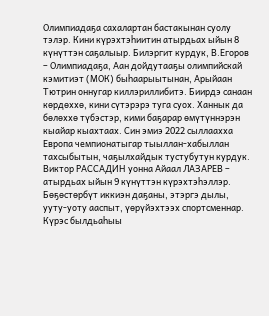Олимпиадаҕа сахалартан бастакынан суолу тэлэр. Кини күрэхтэһиитин атырдьах ыйын 8 күнүттэн саҕалыыр. Билэргит курдук, В.Егоров – Олимпиадаҕа, Аан дойдутааҕы олимпийскай кэмитиэт (МОК) быһаарыытынан, Арыйаан Тютрин оннугар киллэриллибитэ. Биирдэ санаан көрдөххө, кини сүтэрэрэ туга суох. Ханнык да бөлөххө түбэстэр, кими баҕарар өмүтүннэрэн кыайар кыахтаах. Син эмиэ 2022 сыллаахха Европа чемпионатыгар тыыллан-хабыллан тахсыбытын, чаҕылхайдык тустубутун курдук.
Виктор РАССАДИН уонна Айаал ЛАЗАРЕВ – атырдьах ыйын 9 күнүттэн күрэхтэһэллэр. Бөҕөстөрбүт иккиэн даҕаны, этэргэ дылы, ууту-уоту ааспыт, үөрүйэхтээх спортсменнар. Күрэс былдьаһыы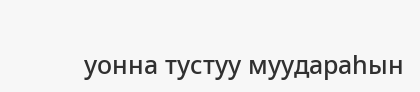уонна тустуу муудараһын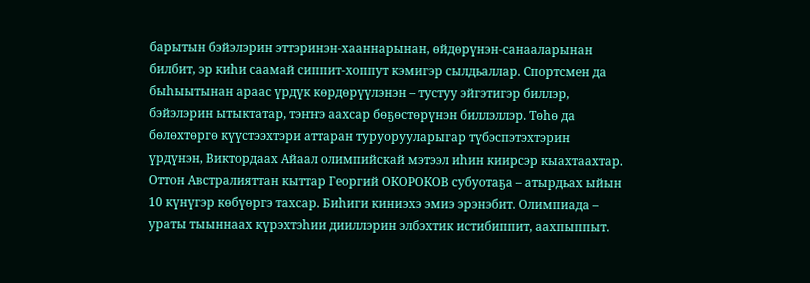барытын бэйэлэрин эттэринэн-хааннарынан, өйдөрүнэн-санааларынан билбит, эр киһи саамай сиппит-хоппут кэмигэр сылдьаллар. Спортсмен да быһыытынан араас үрдүк көрдөрүүлэнэн – тустуу эйгэтигэр биллэр, бэйэлэрин ытыктатар, тэҥҥэ аахсар бөҕөстөрүнэн биллэллэр. Төһө да бөлөхтөргө күүстээхтэри аттаран туруорууларыгар түбэспэтэхтэрин үрдүнэн, Виктордаах Айаал олимпийскай мэтээл иһин киирсэр кыахтаахтар.
Оттон Австралияттан кыттар Георгий ОКОРОКОВ субуотаҕа – атырдьах ыйын 10 күнүгэр көбүөргэ тахсар. Биһиги киниэхэ эмиэ эрэнэбит. Олимпиада – ураты тыыннаах күрэхтэһии дииллэрин элбэхтик истибиппит, аахпыппыт.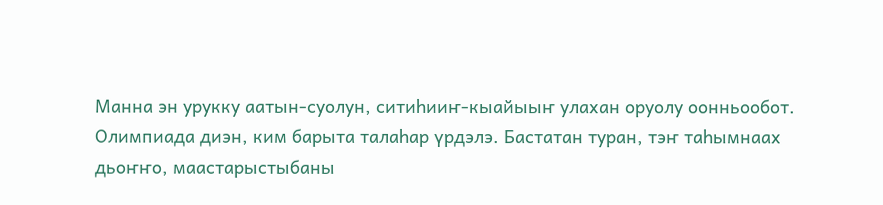Манна эн урукку аатын-суолун, ситиһииҥ-кыайыыҥ улахан оруолу оонньообот. Олимпиада диэн, ким барыта талаһар үрдэлэ. Бастатан туран, тэҥ таһымнаах дьоҥҥо, маастарыстыбаны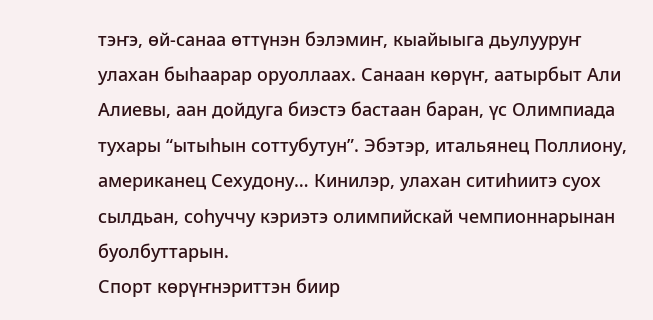тэҥэ, өй-санаа өттүнэн бэлэмиҥ, кыайыыга дьулууруҥ улахан быһаарар оруоллаах. Санаан көрүҥ, аатырбыт Али Алиевы, аан дойдуга биэстэ бастаан баран, үс Олимпиада тухары “ытыһын соттубутун”. Эбэтэр, итальянец Поллиону, американец Сехудону… Кинилэр, улахан ситиһиитэ суох сылдьан, соһуччу кэриэтэ олимпийскай чемпионнарынан буолбуттарын.
Спорт көрүҥнэриттэн биир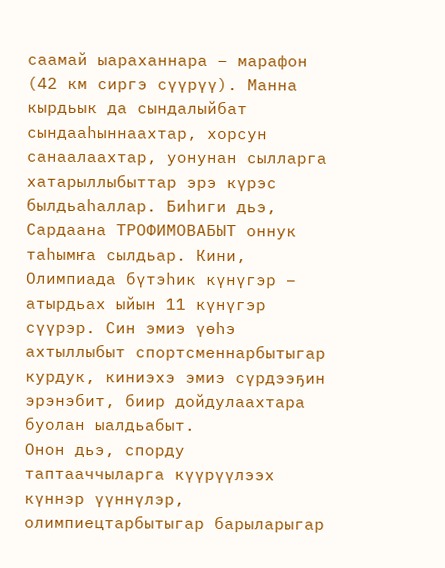саамай ыараханнара – марафон (42 км сиргэ сүүрүү). Манна кырдьык да сындалыйбат сындааһыннаахтар, хорсун санаалаахтар, уонунан сылларга хатарыллыбыттар эрэ күрэс былдьаһаллар. Биһиги дьэ, Сардаана ТРОФИМОВАБЫТ оннук таһымҥа сылдьар. Кини, Олимпиада бүтэһик күнүгэр – атырдьах ыйын 11 күнүгэр сүүрэр. Син эмиэ үөһэ ахтыллыбыт спортсменнарбытыгар курдук, киниэхэ эмиэ сүрдээҕин эрэнэбит, биир дойдулаахтара буолан ыалдьабыт.
Онон дьэ, спорду таптааччыларга күүрүүлээх күннэр үүннүлэр, олимпиецтарбытыгар барыларыгар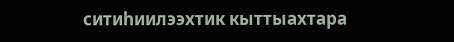ситиһиилээхтик кыттыахтара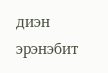диэн эрэнэбит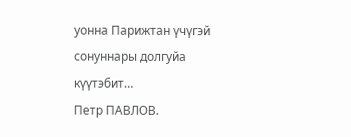уонна Парижтан үчүгэй сонуннары долгуйа күүтэбит…
Петр ПАВЛОВ.